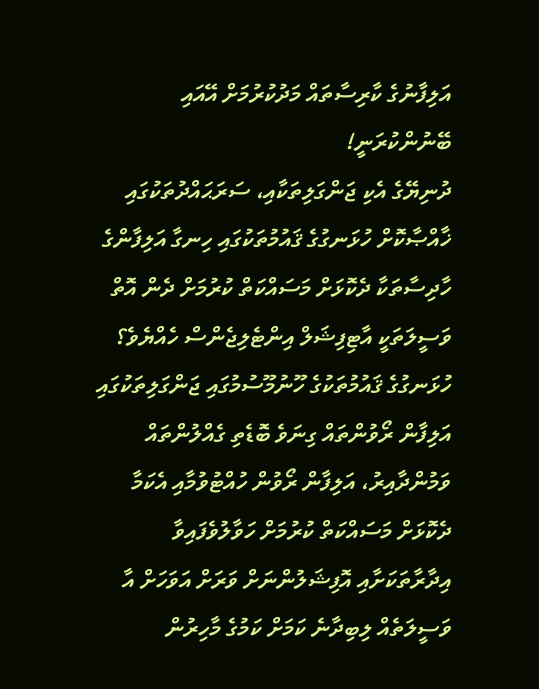އަލިފާނުގެ ކާރިސާތައް މަދުކުރުމަށް އޭއައި ބޭނުންކުރަނީ!
ދުނިޔޭގެ އެކި ޖަންގަލިތަކާއި، ސަރަޙައްދުތަކުގައި ޚާއްޞާކޮށް ހުޅަނގުގެ ޤައުމުތަކުގައި ހިނގާ އަލިފާންގެ ހާދިސާތަކާ ދެކޮޅަށް މަސައްކަތް ކުރުމަށް ދެން އޮތް ވަސީލަތަކީ އާޓިފިޝަލް އިންޓެލިޖެންސް ހެއްޔެވެ؟
ހުޅަނގުގެ ޤައުމުތަކުގެ ހޫނުމޫސުމުގައި ޖަންގަލިތަކުގައި އަލިފާން ރޯވުންތައް ގިނަވެ ބޮޑެތި ގެއްލުންތައް ވަމުންދާއިރު، އަލިފާން ރޯވުން ހުއްޓުވުމާއި އެކަމާ ދެކޮޅަށް މަސައްކަތް ކުރުމަށް ހަވާލުވެފައިވާ އިދާރާތަކަށާއި އޮފިޝަލުންނަށް ވަރަށް އަވަހަށް އާ ވަސީލަތެއް ލިބިދާނެ ކަމަށް ކަމުގެ މާހިރުން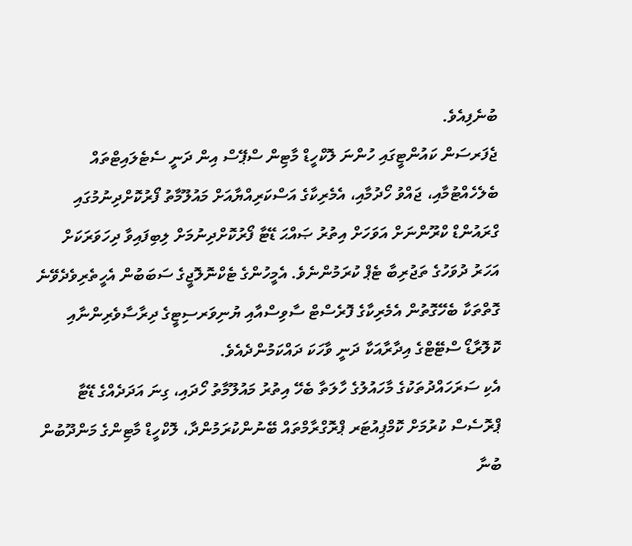ބުނެފިއެވެ.
ޖެފަރސަން ކައުންޓީގައި ހުންނަ ލޮކްހީޑް މާޓިން ސްޕޭސް އިން ދަނީ ސެޓެލައިޓްތައް ބެލެހެއްޓުމާއި، ޖައްވު ހޯދުމާއި، އެމެރިކާގެ އަސްކަރިއްޔާއަށް މައުލޫމާތު ފޯރުކޮށްދިނުމުގައި ގްރައުންޑް ކްރޫންނަށް އަވަހަށް އިތުރު ޞައްޙަ ޑޭޓާ ފޯރުކޮށްދިނުމަށް ލިބިފައިވާ ދިހަވަރަކަށް އަހަރު ދުވަހުގެ ތަޖުރިބާ ޓެޕް ކުރަމުންނެވެ. އެމީހުންގެ ޓެކްނޮލޮޖީގެ ސަބަބުން އެހީތެރިވެދެވޭނެ ގޮތްތަކާ ބެހޭގޮތުން އެމެރިކާގެ ފޮރެސްޓް ސާވިސްއާއި ޔުނިވަރސިޓީގެ ދިރާސާވެރިންނާއި ކޮލޮރާޑޯ ސްޓޭޓްގެ އިދާރާއަކާ ދަނީ ވާހަކަ ދައްކަމުންދެއެވެ.
އެކި ސަރަހައްދުތަކުގެ މާހައުލުގެ ހާލަތާ ބެހޭ އިތުރު މައުލޫމާތު ހޯދައި، ގިނަ އަދަދެއްގެ ޑޭޓާ ޕްރޮސެސް ކުރުމަށް ކޮމްޕިއުޓަރ ޕްރޮގްރާމްތައް ބޭނުންކުރަމުންދާ، ލޮކްހީޑް މާޓިންގެ މަންދޫބުން ބުނާ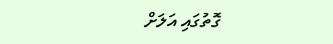ގޮތުގައި އަލަށް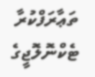ތަޢާރަފްކުރާ ޓެކްނޮލޮޖީގެ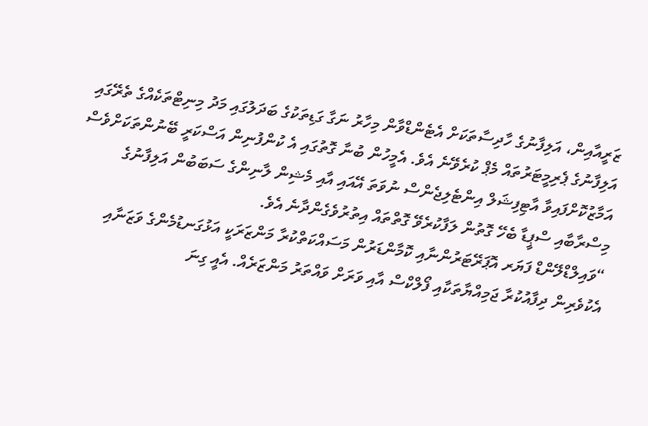ޒަރީއާއިން، އަލިފާނުގެ ހާދިސާތަކަށް އެޓެންޑްވާން މިހާރު ނަގާ ގަޑިތަކުގެ ބަދަލުގައި މަދު މިނިޓްތަކެއްގެ ތެރޭގައި އަލިފާނުގެ ޕެރިމީޓަރުތައް މެޕް ކުރެވޭނެ އެވެ. އެމީހުން ބުނާ ގޮތުގައި އެ ކުންފުނިން އަސްކަރީ ބޭނުންތަކަށްވެސް އަމާޒުކޮށްފައިވާ އާޓިފިޝަލް އިންޓެލިޖެންސް ނުވަތަ އޭއައި އާއި މެޝިން ލާނިންގެ ސަބަބުން އަލިފާނުގެ މިސްރާބާއި ސްޕީޑާ ބެހޭ ގޮތުން ލަފާކުރެވޭ ގޮތްތައް އިތުރުވެގެންދާނެ އެވެ.
“ވައިލްޑްލޭންޑް ފަޔަރ އޮޕަރޭޓަރުންނާއި ކޮމާންޑަރުން މަސައްކަތްކުރާ މަންޒަރަކީ އަޅުގަނޑުމެންގެ ވަޒަނާއި އެކުވެރިން ދިފާއުކުރާ ޖަމިއްޔާތަކާއި ފޯލްކްސް އާއި ވަރަށް ވައްތަރު މަންޒަރެއް. އެއީ ގިނަ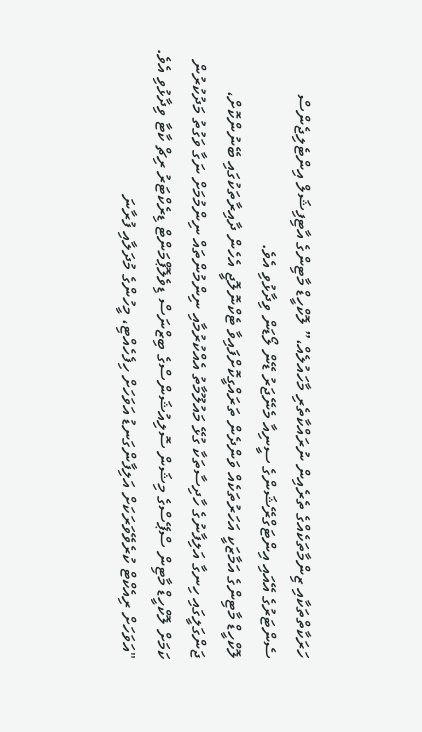ހަރަކާތްތަކާއި ޒިންމާތަކެއްގެ ތެރެއިން ނުރައްކާތެރި މާހައުލެއް،” ލޮކްހީޑް މާޓިންގެ އާޓިފިޝަލް އިންޓެލިޖެންސް ސެންޓަރުގެ އޭއައި އިންޓަގްރޭޝަންގެ ސީނިއާ މެނޭޖަރު ޑޭން ލޯޑަން ވިދާޅުވި އެވެ.
ލޮކްހީޑް މާޓިންގެ އަމާޒަކީ އަހަރުތަކެއް ވަންދެން ތަރައްގީކޮށްފައިވާ ޓެކްނޮލޮޖީ އެހެން ދާއިރާތަކުގައި ބޭނުންކޮށް، ޖަންގަލީގައި ހިނގާ އަލިފާނުގެ ހާދިސާތަކާ ގުޅޭ މައުލޫމާތު އެއްކުރުމާއި ނިންމުންތައް ނިންމުމަށް ނަގާ ވަގުތު މަދުކުރުން ކަމަށް ލޮކްހީޑް މާޓިން ސްޕޭސްގެ މިޝަން ސޮލިއުޝަންސްގެ ބިޒްނަސް ޑިވެލޮޕްމަންޓް ޑިރެކްޓަރު ރިޗް ކާޓާ ވިދާޅުވި އެވެ.
"އަވަހަށް ރިއެކްޓް ކުރެވޭވަރަކަށް އަލިފާންގަނޑު އަވަހަށް ހިފެހެއްޓި، މީހުންގެ މުދަލާއި ފުރާނަ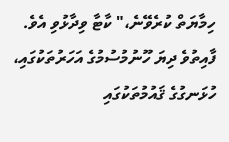ހިމާޔަތް ކުރެވޭނެ،" ކާޓާ ވިދާޅުވި އެވެ.
ފާއިތުވެ ދިޔަ ހޫނުމުސުމުގެ އަހަރުތަކުގައި، ހުޅަނގުގެ ޤައުމުތަކުގައި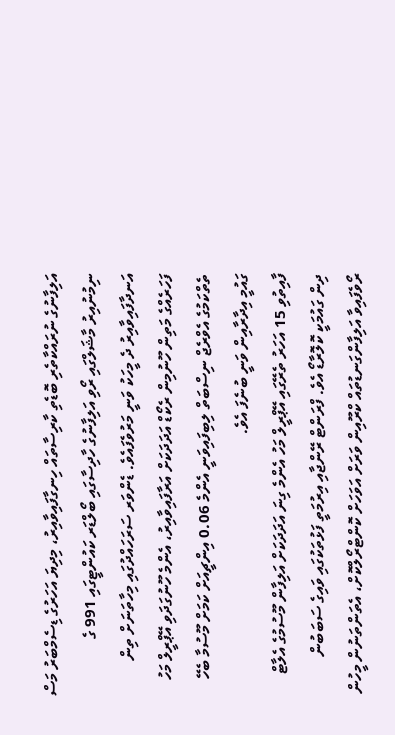އަލިފާނުގެ ނުރައްކާތެރި ބޮޑެތި ކާރިސާތައް ހިނގާފައިވާއިރު، މިދިޔަ އަހަރުގެ ޑިސެމްބަރު މަސް ނިމުނުއިރު މާޝަލްގައި ރޯވި އަލިފާނުގެ ހާދިސާގައި ބޯލްޑަރ ކައުންޓީގައި 991 ގެ އަނދާފައިވާއިރު ދެ މީހަކު ވަނީ މަރުވެފައެވެ. ޑެންވަރ ސަރަހައްދުގައި މިހާތަނަށް ތިން ފަހަރެއްގެ މަތިން ހޫނުމިން ރެކޯޑް އަދަދަކަށް އަރާފައިވާއިރު، އެންމެ ހޫނުގަދަވި އޭޕްރީލް މަހު ތެތްކަމުގެ އެވްރެޖް ނިސްބަތް ލިބިފައިވަނީ އެންމެ 0.06 އިންޗީއަށް ކަމަށް މޫސުމާ ބެހޭ ގައުމީ އިދާރާއިން ވަނީ ބުނެފަ އެވެ.
ފާއިތުވި 15 އަހަރު ތެރޭގައި އޭޕްރީލް މަހު އެންމެ ގިނަ އަދަދަކަށް އަލިފާން މޫސުމުގެ އެލާޓް ދިން ގައުމަކީ ކޮލޮރާޑޯ އެވެ. ފްރަންޓް ރޭންޖާއި އިރުމަތީ ފަޅުތަކުގައި ވައިގެ ސަބަބުން ރޯވެފައިވާ އަލިފާންގަނޑުތައް ކްރޫއިން ވަރަށް އަވަހަށް ކޮންޓްރޯލްކޮށް، އެތަންތަނުން މީހުން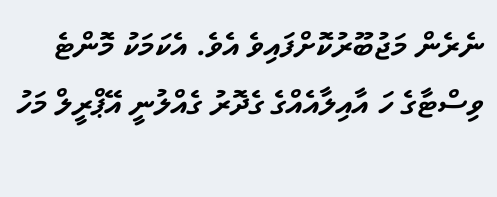ނެރެން މަޖުބޫރުކޮށްފައިވެ އެވެ. އެކަމަކު މޮންޓެ ވިސްޓާގެ ހަ އާއިލާއެއްގެ ގެދޮރު ގެއްލުނީ އޭޕްރީލް މަހު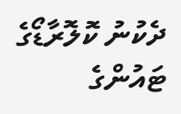ދެކުނު ކޮލޮރާޑޯގެ ޓައުންގެ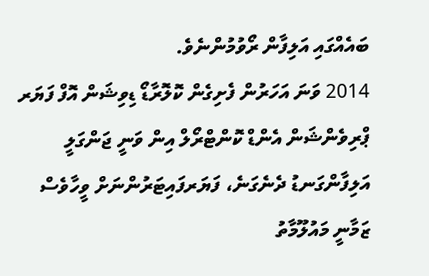ބައެއްގައި އަލިފާން ރޯވުމުންނެވެ.
2014 ވަނަ އަހަރުން ފެށިގެން ކޮލޮރާޑޯ ޑިވިޝަން އޮފް ފަޔަރ ޕްރިވެންޝަން އެންޑް ކޮންޓްރޯލް އިން ވަނީ ޖަންގަލީ އަލިފާންގަނޑު ދެނެގަނެ، ފަޔަރފައިޓަރުންނަށް ވީހާވެސް ޒަމާނީ މައުލޫމާތު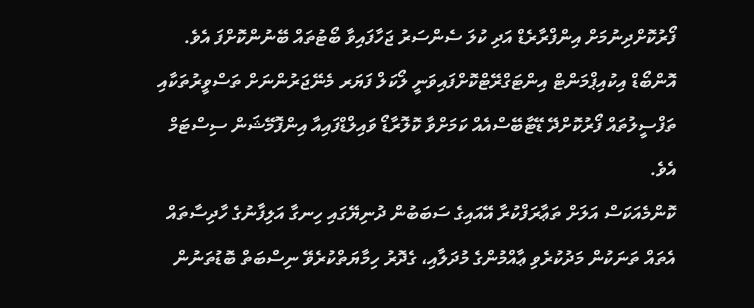ފޯރުކޮށްދިނުމަށް އިންފްރާރެޑް އަދި ކުލަ ސެންސަރު ޖަހާފައިވާ ބޯޓުތައް ބޭނުންކޮށްފަ އެވެ. އޮންބޯޑް އިކުއިޕްމަންޓް އިންޓަގްރޭޓްކޮށްފައިވަނީ ލޯކަލް ފަޔަރ މެނޭޖަރުންނަށް ތަސްވީރުތަކާއި ތަފްސީލުތައް ފޯރުކޮށްދޭ ޑޭޓާބޭސްއެއް ކަމަށްވާ ކޮލޮރާޑޯ ވައިލްޑްފައިއާ އިންފޮމޭޝަން ސިސްޓަމް އެވެ.
ކޮންމެއަކަސް އަލަށް ތަޢާރަފްކުރާ އޭއައިގެ ސަބަބުން ދުނިޔޭގައި ހިނގާ އަލިފާނުގެ ހާދިސާތައް އެތައް ތަނަކުން މަދުކުރެވި ޢާއްމުންގެ މުދަލާއި، ގެދޮރު ހިމާޔަތްކުރެވޭ ނިސްބަތް ބޮޑުތަނުން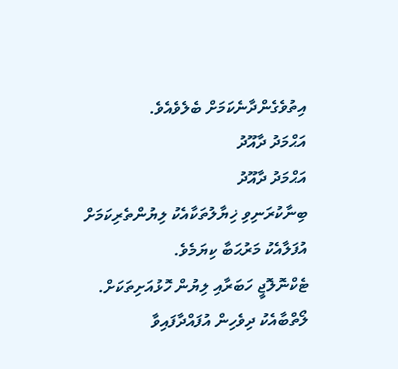އިތުވެގެންދާނެކަމަށް ބެލެވެއެވެ.
އަޙްމަދު ދާއޫދު
އަޙްމަދު ދާއޫދު
ބިނާކުރަނިވި ޚިޔާލުތަކާއެކު ލިޔުންތެރިކަމަށް އުފަލާއެކު މަރުޙަބާ ކިޔަމެވެ.
ޓެކްނޮލޮޖީ ހަބަރާއި ލިޔުން ހޮޅުއަށިތަކަށް.
ލޯތްބާއެކު ދިވެހިން އުފައްދާފައިވާ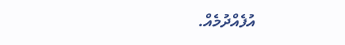އުފެއްދުމެއް.